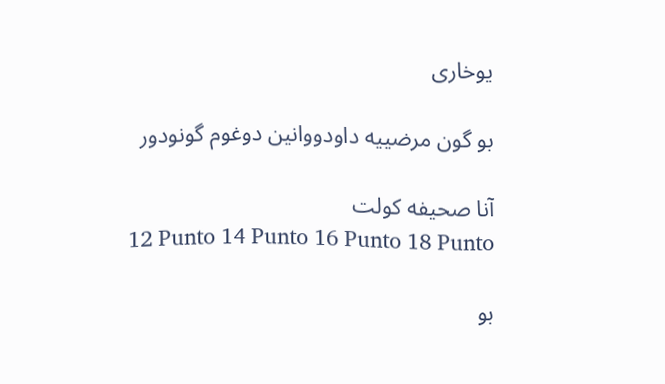یوخاری

بو گون مرضییه داودووانین دوغوم گونودور

آنا صحیفه کولت
12 Punto 14 Punto 16 Punto 18 Punto

بو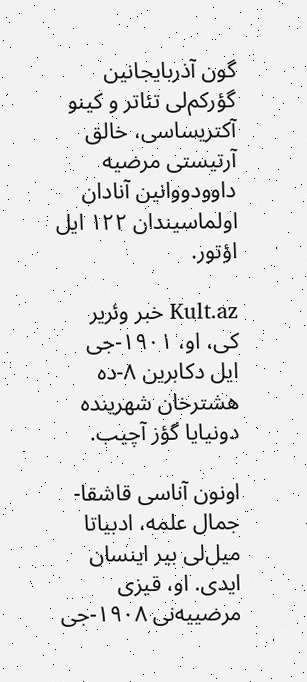گون آذربایجانین گؤرکم‌لی تئاتر و کینو آکتریساسی، خالق آرتیستی مرضیه داوودووانین آنادان اولماسیندان ۱۲۲ ایل اؤتور.

Kult.az خبر وئریر کی، او، ۱۹۰۱-جی ایل دکابرین ۸-ده هشترخان شهرینده دونیایا گؤز آچیب.

اونون آناسی قاشقا-جمال علمه، ادبیاتا میل‌لی بیر اینسان ایدی. او، قیزی مرضییه‌نی ۱۹۰۸-جی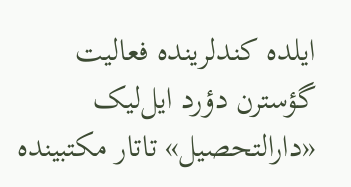ایلده کندلرینده فعالیت گؤسترن دؤرد ایل‌لیک «دارالتحصیل» تاتار مکتبینده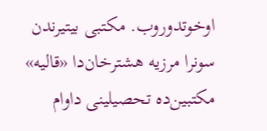اوخوتدوروب. مکتبی بیتیرندن سونرا مرزیه هشترخان‌دا «قالیه» مکتبین‌ده تحصیلینی داوام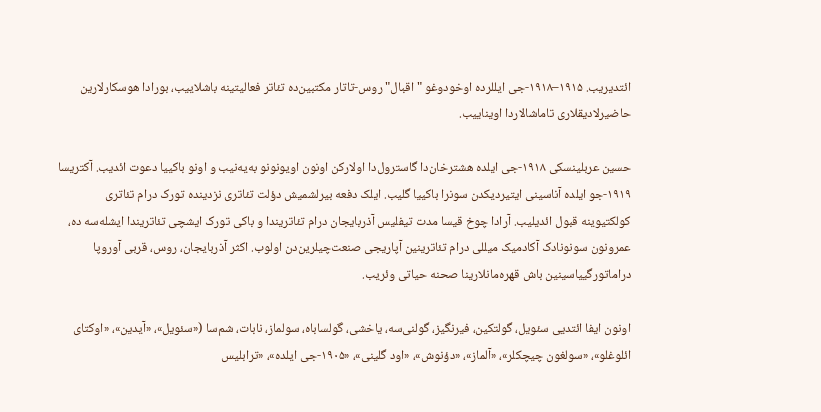ائتدیریب. ۱۹۱۵–۱۹۱۸-جی ایللرده اوخودوغو "اقبال" روس-تاتار مکتبین‌ده تئاتر فعالیتینه باشلاییب، بورادا هوسکارلارین حاضیرلادیقلاری تاماشالاردا اویناییب.

حسین عربلینسکی ۱۹۱۸-جی ایلده هشترخان‌دا گاسترول‌دا اولارکن اونون اویونونو به‌یه‌نیب و اونو باکییا دعوت ائدیب. آکتریسا ۱۹۱۹-جو ایلده آناسینی ایتیردیکدن سونرا باکییا گلیب. ایلک دفعه بیرلشمیش دؤلت تئاتری نزدینده تورک درام تئاتری کولکتیوینه قبول ائدیلیب. آرادا چوخ قیسا مدت تیفلیس آذربایجان درام تئاتریندا و باکی تورک ایشچی تئاتریندا ایشله‌سه ده، عمرونون سونونادک آکادمیک میللی درام تئاترینین آپاریجی صنعت‌چیلرین‌دن اولوب. اکثر آذربایجان، روس، قربی آوروپا دراماتورگییاسینین باش قهره‌مانلارینا صحنه حیاتی وئریب.

اونون ایفا ائتدیی سئویل، گولتکین، فیرنگیز، گولنی‌سه، یاخشی، گولساباه، سولماز، نابات، شم‌سا («سئویل»، «آیدین»، «اوکتای ائلوغلو»، «سولغون چیچکلر»، «آلماز»، «دؤنوش»، «اود گلینی»، «۱۹۰۵-جی ایلده»، «ترابلیس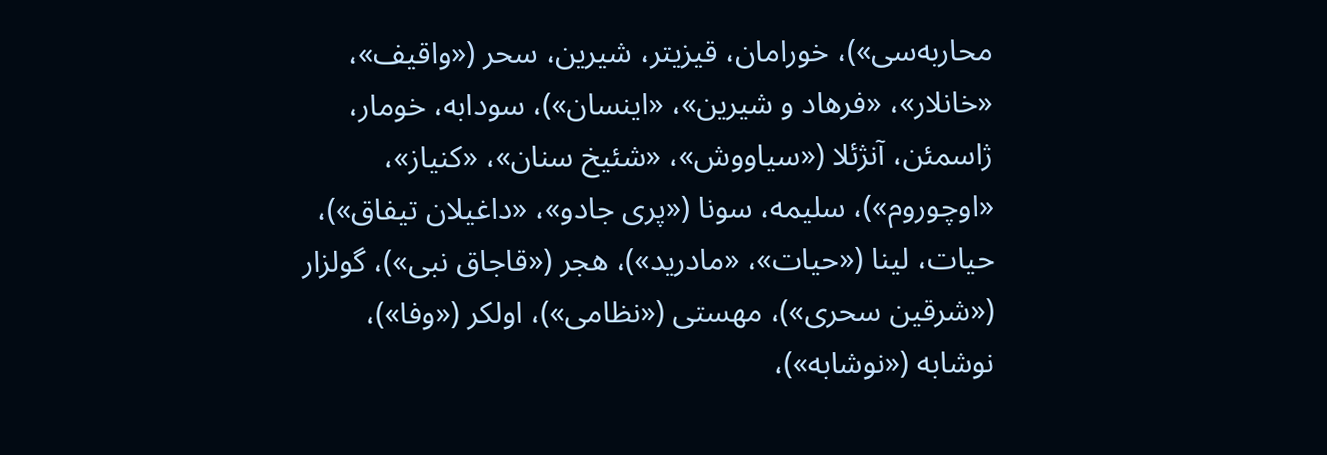محاربه‌سی»)، خورامان، قیزیتر، شیرین، سحر («واقیف»، «خانلار»، «فرهاد و شیرین»، «اینسان»)، سودابه، خومار، ژاسمئن، آنژئلا («سیاووش»، «شئیخ سنان»، «کنیاز»، «اوچوروم»)، سلیمه، سونا («پری جادو»، «داغیلان تیفاق»)، حیات، لینا («حیات»، «مادرید»)، هجر («قاجاق نبی»)، گولزار («شرقین سحری»)، مهستی («نظامی»)، اولکر («وفا»)، نوشابه («نوشابه»)،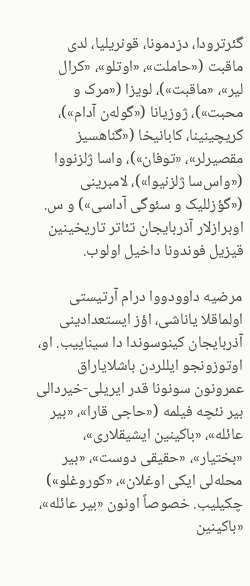گئرترودا، دزدمونا، قونریلیا، لدی ماقبت («حاملت»، «اوتلو»، «کرال لیر»، «ماقبت»)، لویزا («مرک و محبت»)، ژوزیانا («گوله‌ن آدام»)، کریچینینا، کابانیخا («گناهسیز مقصیرلر»، «توفان»)، واسا ژلزنووا («واس‌سا ژلزنیوا»)، لامبرینی («گؤزللیک و سئوگی آداسی») و س. اوبرازلار آذربایجان تئاتر تاریخینین قیزیل فوندونا داخیل اولوب.

مرضیه داوودووا درام آرتیستی اولماقلا یاناشی، اؤز ایستعدادینی آذربایجان کینوسوندا دا سیناییب. او، اوتوزونجو ایللردن باشلایاراق عمرونون سونونا قدر ایریلی-خیردالی بیر نئچه فیلمه («حاجی قارا»، «بیر عائله»، «باکینین ایشیقلاری»، «بختیار»، «حقیقی دوست»، «بیر محله‌لی ایکی اوغلان»، «کوروغلو») چکیلیب. خصوصاً اونون «بیر عائله»، «باکینین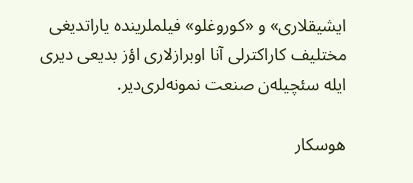ایشیقلاری» و «کوروغلو» فیلملرینده یاراتدیغی مختلیف کاراکترلی آنا اوبرازلاری اؤز بدیعی دیری ایله سئچیله‌ن صنعت نمونه‌لری‌دیر.

هوسکار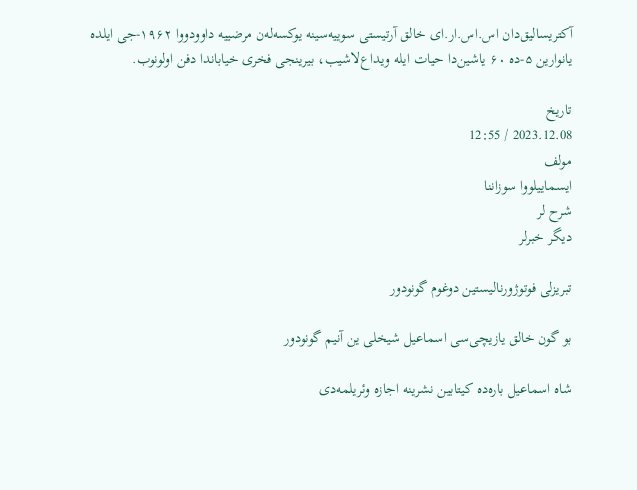آکتریسالیق‌دان اس.اس.ار.ای خالق آرتیستی سوییه‌سینه یوکسه‌له‌ن مرضییه داوودووا ۱۹۶۲-جی ایلده یانوارین ۵-ده ۶۰ یاشین‌دا حیات ایله ویداع‌لاشیب، بیرینجی فخری خیاباندا دفن اولونوب.

تاریخ
2023.12.08 / 12:55
مولف
ایسماییلووا سوزاننا
شرح لر
دیگر خبرلر

تبریزلی فوتوژورنالیستین دوغوم گونودور

بو گون خالق یازیچی‌سی اسماعیل شیخلی ‌ین آنیم گونودور

شاه اسماعیل باره‌ده کیتابین نشرینه اجازه وئریلمه‌دی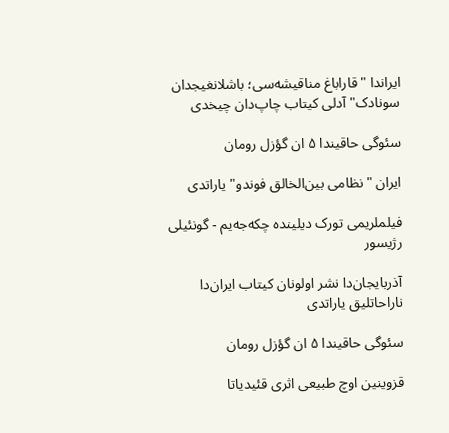ایراندا "قاراباغ مناقیشه‌سی؛ باشلانغیجدان سونادک" آدلی کیتاب چاپ‌دان چیخدی

سئوگی حاقیندا ۵ ان گؤزل رومان

ایران "نظامی بین‌الخالق فوندو" یاراتدی

فیلملریمی تورک دیلینده چکه‌جه‌یم - گونئیلی رژیسور

آذربایجان‌دا نشر اولونان کیتاب ایران‌دا ناراحاتلیق یاراتدی

سئوگی حاقیندا ۵ ان گؤزل رومان

قزوینین اوچ طبیعی اثری قئیدیاتا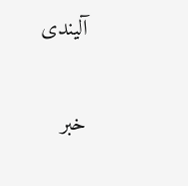آلیندی

خبر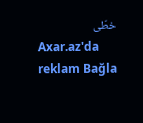خطّی
Axar.az'da reklam Bağla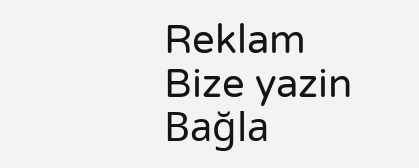Reklam
Bize yazin Bağla